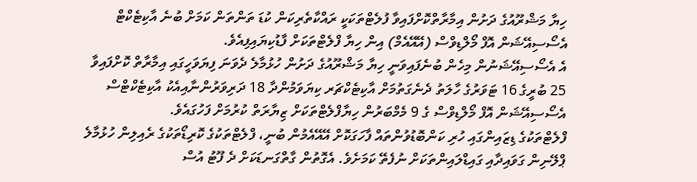ހިޔާ މަޝްރޫއުގެ ދަށުން އިމާރާތްކޮށްފައިވާ ފުލެޓްތަކަކީ ރައްކާތެރިކަން ކުޑަ ތަންތަން ކަމަށް ބުނެ އާކިޓެކްޓް އެސޯސިއޭޝަން އޮފް މޯލްޑިވްސް (އޭއޭއެމް) އިން ހިޔާ ފްލެޓްތަކަށް ފާޑުކިޔައިފިއެވެ.
އެ އެސޯސިއޭޝަނުން މިހެން ބުނެފައިވަނީ ހިޔާ މަޝްރޫއުގެ ދަށުން ހުޅުމާލެ ދެވަނަ ފިޔަވަހީގައި އިމާރާތް ކޮށްފައިވާ 25 ބުރީގެ 16 ޓަވަރުގެ ހާލަތު ދެނެގަތުމަށް އާކިޓެކްޗަރ ކިޔަވަމުންދާ 18 ދަރިވަރުންނާއިއެކު އާކިޓެކްޓްސް އެސޯސިއޭޝަން އޮފް މޯލްޑިވްސް ގެ 9 މެމްބަރުން ހިޔާފްލެޓްތަކަށް ޒިޔާރަތް ކުރުމަށް ފަހުގައެވެ.
ފްލެޓްތަކުގެ ޑިޒައިންގައި ހުރި ކަންބޮޑުވުންތައް ފާހަގަކޮށް އޭއޭއެމުން ބުނީ، ފްލެޓްތަކުގެ ކޮރިޑޯތަކުގެ ރެއިލިން ހުޅުމާލެ ޕްލޭނިން ގަވައިދާއި ގައިޑްލައިންތަކަށް ނުފެތޭ ކަމަށެވެ. އެގޮތުން ގާތްގަނޑަކަށް ދެ ފޫޓު އުސް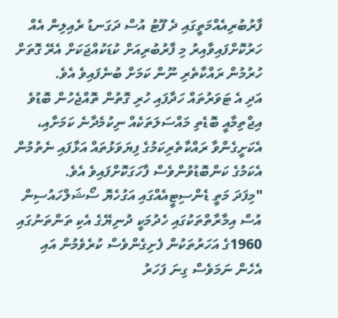ފާރުބުރިއެއްމަތީގައި ދެ ފޫޓު އުސް ދަގަނޑު ރެއިލިން އެއް ހަރުކޮށްފައިވާއިރު މި ފާރުބުރިއަށް ކުޑަކުއްޖަކަށް އެރޭ ގޮތަށް ހުރުމުން ރައްކާތެރި ނޫން ކަމަށް ބުނެފައިވެ އެވެ.
އަދި އެ ޓަވަރުތައް ހަދާފައި ހުރި ގޮތުން ތޮއްޖެހުން ބޮޑުވެ އިޖްތިމާއީ ބޮޑެތި މައްސަލަތަކެއް ނިކުމެދާނެ ކަމަށާއި، އެކަށީގެންވާ ރައްކާތެރިކަމުގެ ފިޔަވަޅުތައް އަޅާފައި ނެތުމުން އެކަމުގެ ކަންބޮޑުވުންވެސް ފާހަގަކޮށްފައިވެ އެވެ.
"މިފަދަ މަތީ ޑެންސިޓީއެއްގައި އަގުހެޔޮ ސޯޝަލްހައުސިން އުސް އިމާރާތްތަކުގައި ހެދުމަކީ ދުނިޔޭގެ އެކި ތަންތަނުގައި 1960ގެ އަހަރުތަކުން ފެށިގެންވެސް ކުރެވެމުން އައި އެހެން ނަމަވެސް ގިނަ ފަހަރު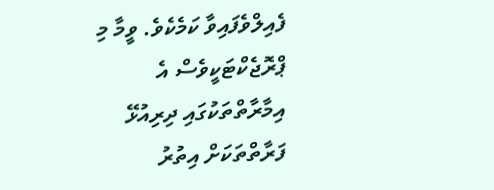ފެއިލްވެފައިވާ ކަމެކެވެ. ވީމާ މި ޕްރޮޖެކްޓަކީވެސް އެ އިމާރާތްތަކުގައި ދިރިއުޅޭ ފަރާތްތަކަށް އިތުރު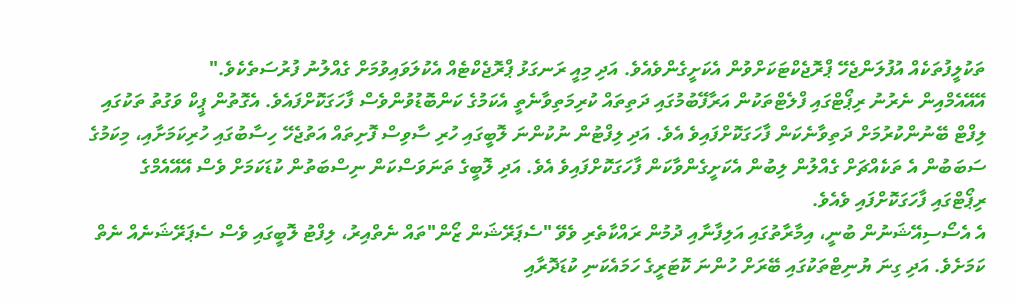ތަކުލީފުތަކެއް އުފުލަންޖެހޭ ޕްރޮޖެކްޓަކަށްވުން އެކަށީގެންވެއެވެ. އަދި މިއީ ރަނގަޅު ޕްރޮޖެކްޓެއް އެކުލަވައިވުމަށް ގެއްލުނު ފުރުސަތެކެވެ."
އޭއޭއެމްއިން ނެރުނު ރިޕޯޓްގައި ފްލެޓްތަކުން އަރާފޭބުމުގައި ދަތިތައް ކުރިމަތިވާނެތީ އެކަމުގެ ކަންބޮޑުވުންވެސް ފާހަގަކޮށްފައެވެ. އެގޮތުން ޕީކް ވަގުތު ތަކުގައި ލިފްޓް ބޭނުންކުރުމަށް ދަތިވާނެކަން ފާހަގަކޮށްފައިވެ އެވެ. އަދި ލިފްޓުން ނުކުންނަ ލޮބީގައި ހުރި ސާވިސް ފޮށިތައް އަތުޖެހޭ ހިސާބުގައި ހުރިކަމަށާއި، މިކަމުގެ ސަބަބުން އެ ތަކެއްޗަށް ގެއްލުން ލިބުން އެކަށީގެންވާކަން ފާހަގަކޮށްފައިވެ އެވެ. އަދި ލޮބީގެ ތަނަވަސްކަން ނިސްބަތުން ކުޑަކަމަށް ވެސް އޭއޭއެމްގެ ރިޕޯޓްގައި ފާހަގަކޮށްފައި ވެއެވެ.
އެ އެސޯސިއޭޝަނުން ބުނީ، އިމާރާތުގައި އަލިފާނާއި ދުމުން ރައްކާތެރި ވެވޭ "ސެޕަރޭޝަން ޒޯން"ތައް ނެތްއިރު، ލިފްޓު ލޮބީގައި ވެސް ސެޕަރޭޝަނެއް ނެތް ކަމަށެވެ. އަދި ގިނަ ޔުނިޓްތަކުގައި ބޭރަށް ހުންނަ ކޮޓަރީގެ ހަމައެކަނި ކުޑަދޮރާއި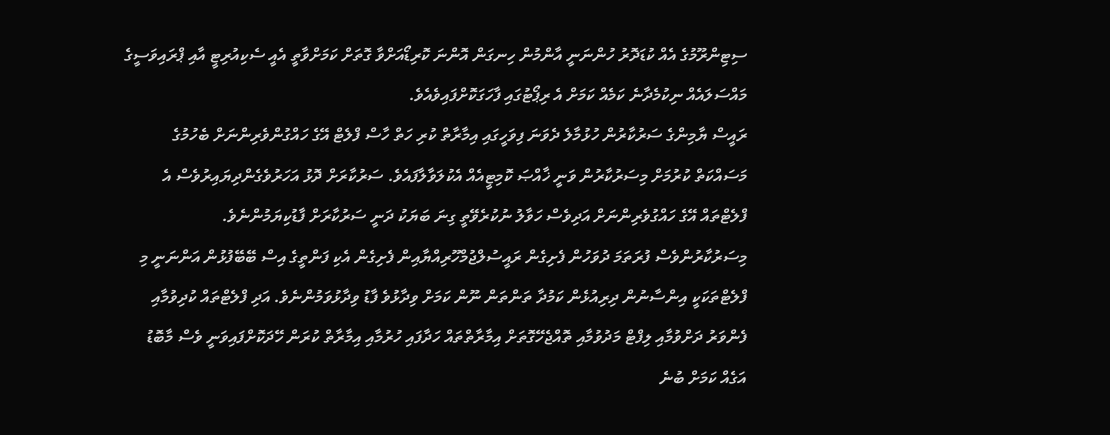ސިޓިންރޫމުގެ އެއް ކުޑަދޮރު ހުންނަނީ އާންމުން ހިނގަން އޮންނަ ކޮރިޑޯއަށްވާ ގޮތަށް ކަމަށްވާތީ އެއީ ސެކިއުރިޓީ އާއި ޕްރައިވަސީގެ މައްސަލައެއް ނިކުމެދާނެ ކަމެއް ކަމަށް އެ ރިޕޯޓުގައި ފާހަގަކޮށްފައިވެއެވެ.
ރައީސް ޔާމިންގެ ސަރުކާރުން ހުޅުމާލެ ދެވަނަ ފިވަހީގައި އިމާރާތް ކުރި ހަތް ހާސް ފްލެޓް އޭގެ ހައްގުންވެރިންނަށް ބެހުމުގެ މަސައްކަތް ކުރުމަށް މިސަރުކާރުން ވަނީ ޚާއްޞަ ކޮމިޓީއެއް އެކުލަވާލާފައެވެ. ސަރުކާރަށް ދޮޅު އަހަރުވެގެންދިޔައިރުވެސް އެ ފްލެޓްތައް އޭގެ ހައްގުވެރިންނަށް އަދިވެސް ހަވާލު ނުކުރެވޭތީ ގިނަ ބަޔަކު ދަނީ ސަރުކާރަށް ފާޑުކިޔަމުންނެވެ.
މިސަރުކާރުންވެސް ފުރަތަމަ ދުވަހުން ފެށިގެން ރައީސުލްޖުމްހޫރިއްޔާއިން ފެށިގެން އެކި ފަންތީގެ އިސް ބޭބޭފުޅުން އަންނަނީ މި ފްލެޓްތަކަކީ އިންސާނުން ދިރިއުޅެން ކަމުދާ ތަންތަން ނޫން ކަމަށް ވިދާޅުވެ ފާޑު ވިދާޅުވަމުންނެވެ. އަދި ފްލެޓްތައް ކުދިވުމާއި ފެންވަރު ދަށްވުމާއި ލިފްޓް މަދުވުމާއި ތޮއްޖެހޭގޮތަށް އިމާރާތްތައް ހަދާފައި ހުރުމާއި އިމާރާތް ކުރަން ހޭދަކޮށްފައިވަނީ ވެސް މާބޮޑު އަގެއް ކަމަށް ބުނެ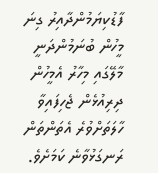ފާޑުކިޔަމުންދާއިރު ގިނަ މީހުން ބުނަމުންދަނީ މާލޭގައި މިހާރު އެމީހުން ދިރިއުޅެން ޖެހިފައިވާ ހާލަތަށްވުރެ އެތަންތަން ރަނގަޅުވާނެ ކަމަށެވެ.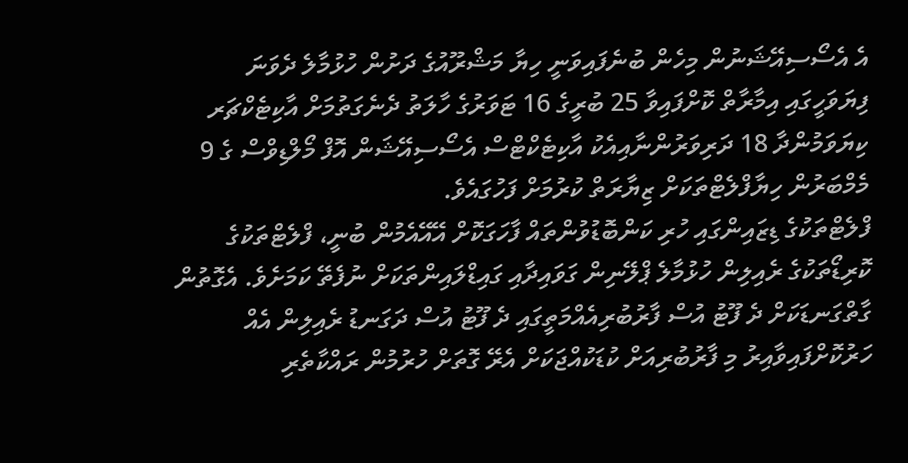އެ އެސޯސިއޭޝަނުން މިހެން ބުނެފައިވަނީ ހިޔާ މަޝްރޫއުގެ ދަށުން ހުޅުމާލެ ދެވަނަ ފިޔަވަހީގައި އިމާރާތް ކޮށްފައިވާ 25 ބުރީގެ 16 ޓަވަރުގެ ހާލަތު ދެނެގަތުމަށް އާކިޓެކްޗަރ ކިޔަވަމުންދާ 18 ދަރިވަރުންނާއިއެކު އާކިޓެކްޓްސް އެސޯސިއޭޝަން އޮފް މޯލްޑިވްސް ގެ 9 މެމްބަރުން ހިޔާފްލެޓްތަކަށް ޒިޔާރަތް ކުރުމަށް ފަހުގައެވެ.
ފްލެޓްތަކުގެ ޑިޒައިންގައި ހުރި ކަންބޮޑުވުންތައް ފާހަގަކޮށް އޭއޭއެމުން ބުނީ، ފްލެޓްތަކުގެ ކޮރިޑޯތަކުގެ ރެއިލިން ހުޅުމާލެ ޕްލޭނިން ގަވައިދާއި ގައިޑްލައިންތަކަށް ނުފެތޭ ކަމަށެވެ. އެގޮތުން ގާތްގަނޑަކަށް ދެ ފޫޓު އުސް ފާރުބުރިއެއްމަތީގައި ދެ ފޫޓު އުސް ދަގަނޑު ރެއިލިން އެއް ހަރުކޮށްފައިވާއިރު މި ފާރުބުރިއަށް ކުޑަކުއްޖަކަށް އެރޭ ގޮތަށް ހުރުމުން ރައްކާތެރި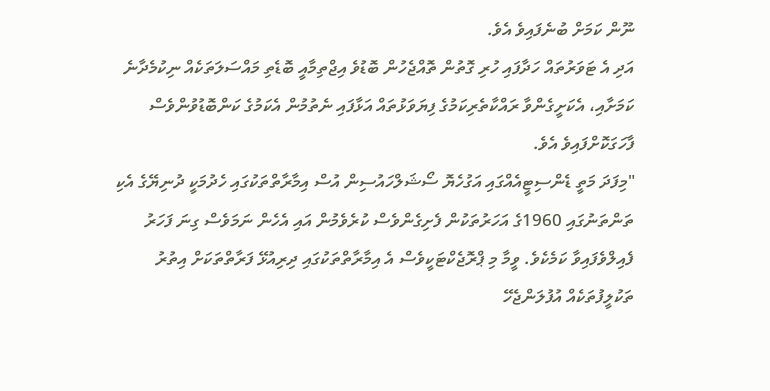ނޫން ކަމަށް ބުނެފައިވެ އެވެ.
އަދި އެ ޓަވަރުތައް ހަދާފައި ހުރި ގޮތުން ތޮއްޖެހުން ބޮޑުވެ އިޖްތިމާއީ ބޮޑެތި މައްސަލަތަކެއް ނިކުމެދާނެ ކަމަށާއި، އެކަށީގެންވާ ރައްކާތެރިކަމުގެ ފިޔަވަޅުތައް އަޅާފައި ނެތުމުން އެކަމުގެ ކަންބޮޑުވުންވެސް ފާހަގަކޮށްފައިވެ އެވެ.
"މިފަދަ މަތީ ޑެންސިޓީއެއްގައި އަގުހެޔޮ ސޯޝަލްހައުސިން އުސް އިމާރާތްތަކުގައި ހެދުމަކީ ދުނިޔޭގެ އެކި ތަންތަނުގައި 1960ގެ އަހަރުތަކުން ފެށިގެންވެސް ކުރެވެމުން އައި އެހެން ނަމަވެސް ގިނަ ފަހަރު ފެއިލްވެފައިވާ ކަމެކެވެ. ވީމާ މި ޕްރޮޖެކްޓަކީވެސް އެ އިމާރާތްތަކުގައި ދިރިއުޅޭ ފަރާތްތަކަށް އިތުރު ތަކުލީފުތަކެއް އުފުލަންޖެހޭ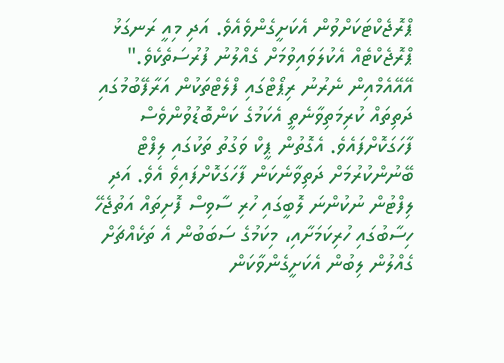ޕްރޮޖެކްޓަކަށްވުން އެކަށީގެންވެއެވެ. އަދި މިއީ ރަނގަޅު ޕްރޮޖެކްޓެއް އެކުލަވައިވުމަށް ގެއްލުނު ފުރުސަތެކެވެ."
އޭއޭއެމްއިން ނެރުނު ރިޕޯޓްގައި ފްލެޓްތަކުން އަރާފޭބުމުގައި ދަތިތައް ކުރިމަތިވާނެތީ އެކަމުގެ ކަންބޮޑުވުންވެސް ފާހަގަކޮށްފައެވެ. އެގޮތުން ޕީކް ވަގުތު ތަކުގައި ލިފްޓް ބޭނުންކުރުމަށް ދަތިވާނެކަން ފާހަގަކޮށްފައިވެ އެވެ. އަދި ލިފްޓުން ނުކުންނަ ލޮބީގައި ހުރި ސާވިސް ފޮށިތައް އަތުޖެހޭ ހިސާބުގައި ހުރިކަމަށާއި، މިކަމުގެ ސަބަބުން އެ ތަކެއްޗަށް ގެއްލުން ލިބުން އެކަށީގެންވާކަން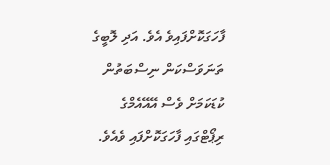ފާހަގަކޮށްފައިވެ އެވެ. އަދި ލޮބީގެ ތަނަވަސްކަން ނިސްބަތުން ކުޑަކަމަށް ވެސް އޭއޭއެމްގެ ރިޕޯޓްގައި ފާހަގަކޮށްފައި ވެއެވެ.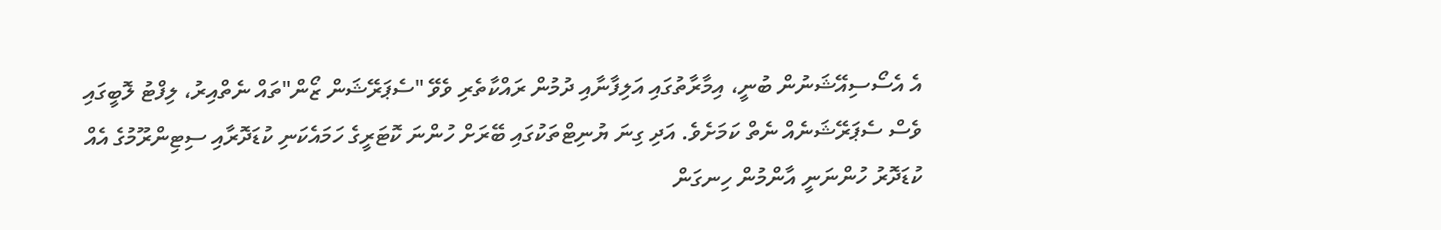އެ އެސޯސިއޭޝަނުން ބުނީ، އިމާރާތުގައި އަލިފާނާއި ދުމުން ރައްކާތެރި ވެވޭ "ސެޕަރޭޝަން ޒޯން"ތައް ނެތްއިރު، ލިފްޓު ލޮބީގައި ވެސް ސެޕަރޭޝަނެއް ނެތް ކަމަށެވެ. އަދި ގިނަ ޔުނިޓްތަކުގައި ބޭރަށް ހުންނަ ކޮޓަރީގެ ހަމައެކަނި ކުޑަދޮރާއި ސިޓިންރޫމުގެ އެއް ކުޑަދޮރު ހުންނަނީ އާންމުން ހިނގަން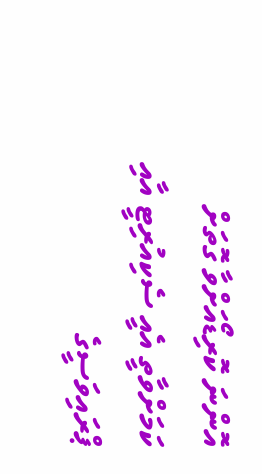އޮންނަ ކޮރިޑޯއަށްވާ ގޮތަށް ކަމަށްވާތީ އެއީ ސެކިއުރިޓީ އާއި ޕްރައިވަސީގެ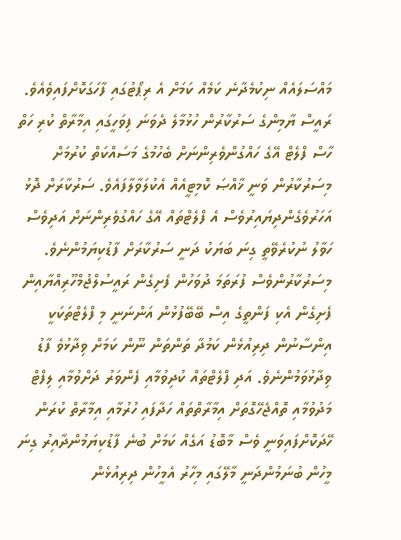މައްސަލައެއް ނިކުމެދާނެ ކަމެއް ކަމަށް އެ ރިޕޯޓުގައި ފާހަގަކޮށްފައިވެއެވެ.
ރައީސް ޔާމިންގެ ސަރުކާރުން ހުޅުމާލެ ދެވަނަ ފިވަހީގައި އިމާރާތް ކުރި ހަތް ހާސް ފްލެޓް އޭގެ ހައްގުންވެރިންނަށް ބެހުމުގެ މަސައްކަތް ކުރުމަށް މިސަރުކާރުން ވަނީ ޚާއްޞަ ކޮމިޓީއެއް އެކުލަވާލާފައެވެ. ސަރުކާރަށް ދޮޅު އަހަރުވެގެންދިޔައިރުވެސް އެ ފްލެޓްތައް އޭގެ ހައްގުވެރިންނަށް އަދިވެސް ހަވާލު ނުކުރެވޭތީ ގިނަ ބަޔަކު ދަނީ ސަރުކާރަށް ފާޑުކިޔަމުންނެވެ.
މިސަރުކާރުންވެސް ފުރަތަމަ ދުވަހުން ފެށިގެން ރައީސުލްޖުމްހޫރިއްޔާއިން ފެށިގެން އެކި ފަންތީގެ އިސް ބޭބޭފުޅުން އަންނަނީ މި ފްލެޓްތަކަކީ އިންސާނުން ދިރިއުޅެން ކަމުދާ ތަންތަން ނޫން ކަމަށް ވިދާޅުވެ ފާޑު ވިދާޅުވަމުންނެވެ. އަދި ފްލެޓްތައް ކުދިވުމާއި ފެންވަރު ދަށްވުމާއި ލިފްޓް މަދުވުމާއި ތޮއްޖެހޭގޮތަށް އިމާރާތްތައް ހަދާފައި ހުރުމާއި އިމާރާތް ކުރަން ހޭދަކޮށްފައިވަނީ ވެސް މާބޮޑު އަގެއް ކަމަށް ބުނެ ފާޑުކިޔަމުންދާއިރު ގިނަ މީހުން ބުނަމުންދަނީ މާލޭގައި މިހާރު އެމީހުން ދިރިއުޅެން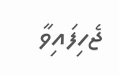ޖެހިފައިވާ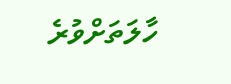ހާލަތަށްވުރެ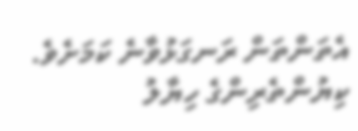އެތަންތަން ރަނގަޅުވާނެ ކަމަށެވެ.
ކިޔުންތެރިންގެ ހިޔާލު